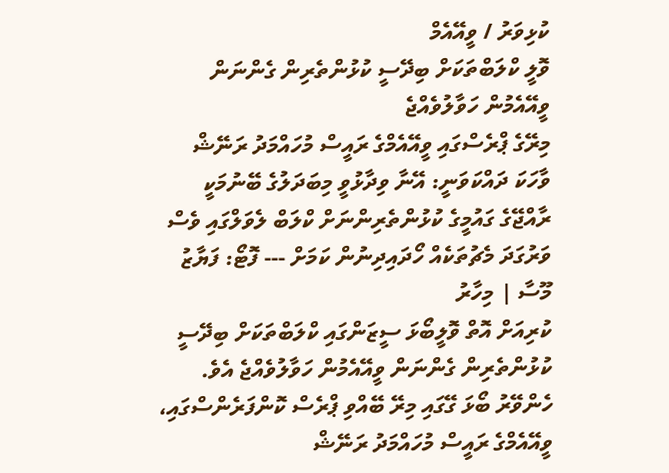ކުޅިވަރު / ވީއޭއެމް
ވޮލީ ކްލަބްތަކަށް ބިދޭސީ ކުޅުންތެރިން ގެންނަން ވީއޭއެމުން ހަވާލުވެއްޖެ
މިރޭގެ ޕްރެސްގައި ވީއޭއެމްގެ ރައީސް މުހައްމަދު ރަނޭޝް ވާހަކަ ދައްކަވަނީ: އޭނާ ވިދާޅުވީ މިބަދަލުގެ ބޭނުމަކީ ރާއްޖޭގެ ގައުމީގެ ކުޅުންތެރިންނަށް ކްލަބް ލެވަލްގައި ވެސް ވަރުގަދަ މެޗުތަކެއް ހޯދައިދިނުން ކަމަށް --- ފޮޓޯ: ފަޔާޒު މޫސާ | މިހާރު
ކުރިއަށް އޮތް ވޮލީބޯޅަ ސީޒަންގައި ކްލަބްތަކަށް ބިދޭސީ ކުޅުންތެރިން ގެންނަން ވީއޭއެމުން ހަވާލުވެއްޖެ އެވެ.
ހެންވޭރު ބޯޅަ ގޭގައި މިރޭ ބޭއްވި ޕްރެސް ކޮންފަރެންސްގައި، ވީއޭއެމްގެ ރައީސް މުހައްމަދު ރަނޭޝް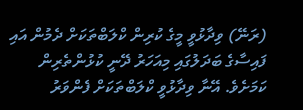(ރަނޭ) ވިދާޅުވީ މީގެ ކުރިން ކްލަބްތަކަށް ދެމުން އައި ފައިސާގެ ބަދަލުގައި މިއަހަރު ދޭނީ ކުޅުންތެރިން ކަމަށެވެ. އޭނާ ވިދާޅުވީ ކްލަބްތަކަށް ފެންވަރު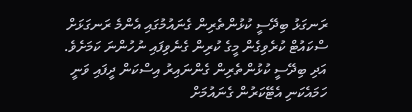ރަނގަޅު ބިދޭސީ ކުޅުންތެރިން ގެނައުމުގައި އެންމެ ރަނގަޅަށް ސްކައުޓް ކުރެވިގެން މީގެ ކުރިން ގެނެވިފައި ނުހުންނަ ކަމަށެވެ. އަދި ބިދޭސީ ކުޅުންތެރިން ގެންނައިރު އިސްކަން ދީފައި ވަނީ ހަމައެކަނި އެޓޭކަރުން ގެނައުމަށް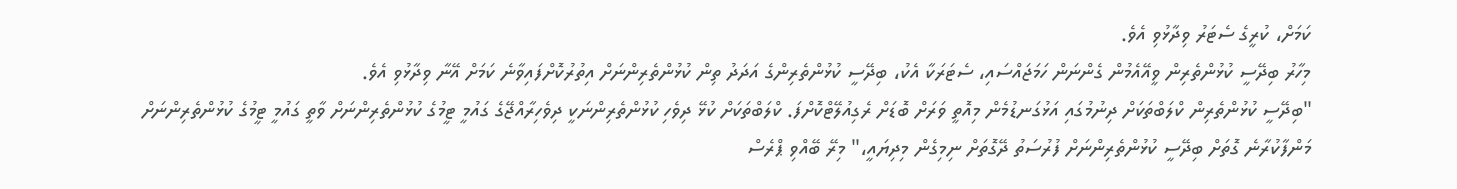ކަމަށް، ކުރީގެ ސެޓަރު ވިދާޅުވި އެވެ.
މިހާރު ބިދޭސީ ކުޅުންތެރިން ވީއޭއެމުން ގެންނަން ހަމަޖައްސައި، ސެޓަރަކާ އެކު، ބިދޭސީ ކުޅުންތެރިންގެ އަދަދު ތިން ކުޅުންތެރިންނަށް އިތުރުކޮށްފައިވާނެ ކަމަށް އޭނާ ވިދާޅުވި އެވެ.
"ބިދޭސީ ކުޅުންތެރިން ކްލަބްތަކަށް ދިނުމުގައި އަޅުގަނޑުމެން މިއޮތީ ވަރަށް ބޮޑަށް ރެގިއުލޭޓްކޮށްފަ. ކްލަބްތަކަށް ކުޅޭ ދިވެހި ކުޅުންތެރިންނަކީ ދިވެހިރާއްޖޭގެ ގައުމީ ޓީމުގެ ކުޅުންތެރިންނަށް ވާތީ ގައުމީ ޓީމުގެ ކުޅުންތެރިންނަށް މަންފާކުރާނެ ގޮތަށް ބިދޭސީ ކުޅުންތެރިންނަށް ފުރުސަތު ދޭގޮތަށް ނިމިގެން މިދިޔައީ،" މިރޭ ބޭއްވި ޕްރެސް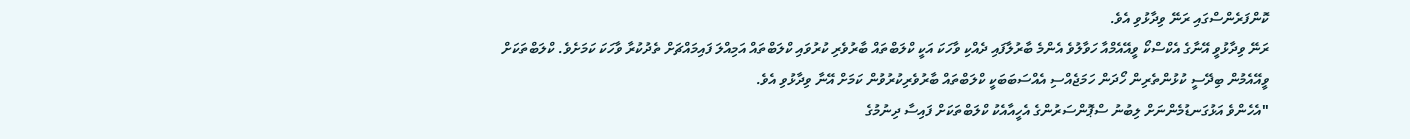ކޮންފަރެންސްގައި ރަނޭ ވިދާޅުވި އެވެ.
ރަނޭ ވިދާޅުވީ އޭނާގެ އެކްސްކޯ ވީއޭއެމްއާ ހަވާލުވެ އެންމެ ބާރުލާފައި ދެއްކި ވާހަކަ އަކީ ކްލަބްތައް ބާރުވެރި ކުރުވައި ކްލަބްތައް އަމިއްލަ ފައިމައްޗަށް ތެދުކުރާ ވާހަކަ ކަމަށެވެ. ކްލަބްތަކަށް ވީއޭއެމުން ބިދޭސީ ކުޅުންތެރިން ހޯދަން ހަމަޖެއްސި އެއްސަބަބަކީ ކްލަބްތައް ބާރުވެރިކުރުވުން ކަމަށް އޭނާ ވިދާޅުވި އެވެ.
"އެހެންވެ އަޅުގަނޑުމެންނަށް ލިބުނު ސްޕޮންސަރުންގެ އެހީއާއެކު ކްލަބްތަކަށް ފައިސާ ދިނުމުގެ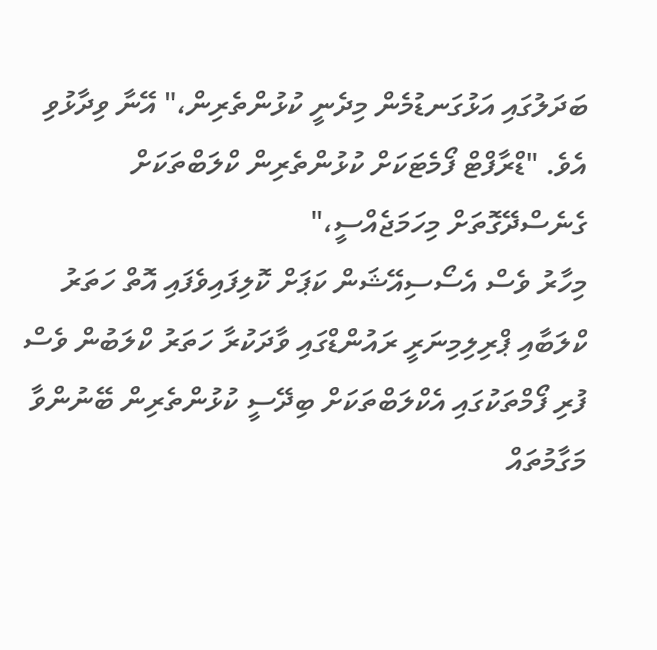ބަދަލުގައި އަޅުގަނޑުމެން މިދެނީ ކުޅުންތެރިން،" އޭނާ ވިދާޅުވި އެވެ. "ޑްރާފްޓް ފޯމެޓަކަށް ކުޅުންތެރިން ކްލަބްތަކަށް ގެނެސްދޭގޮތަށް މިހަމަޖެއްސީ،"
މިހާރު ވެސް އެސޯސިއޭޝަން ކަޕަށް ކޮލިފައިވެފައި އޮތް ހަތަރު ކްލަބާއި ޕްރިލިމިނަރީ ރައުންޑްގައި ވާދަކުރާ ހަތަރު ކްލަބުން ވެސް ފުރި ފޯމްތަކުގައި އެކްލަބްތަކަށް ބިދޭސީ ކުޅުންތެރިން ބޭނުންވާ މަގާމުތައް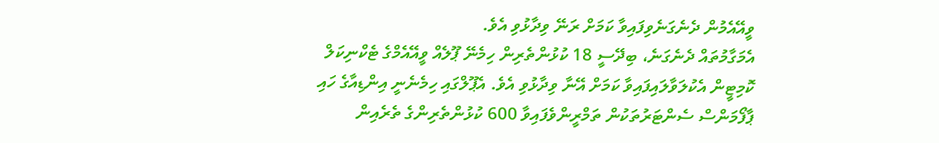ވީއޭއެމުން ދެނެގަނެވިފައިވާ ކަމަށް ރަނޭ ވިދާޅުވި އެވެ.
އެމަގާމުތައް ދެނެގަނެ، ބިދޭސީ 18 ކުޅުންތެރިން ހިމެނޭ ޕޫލެއް ވީއޭއެމްގެ ޓެކްނިކަލް ކޮމިޓީން އެކުލަވާލައިފައިވާ ކަމަށް އޭނާ ވިދާޅުވި އެވެ. އެޕޫލްގައި ހިމެނެނީ އިންޑިއާގެ ހައި ޕާފޯމަންސް ސެންޓަރުތަކުން ތަމްރީންވެފައިވާ 600 ކުޅުންތެރިންގެ ތެރެއިން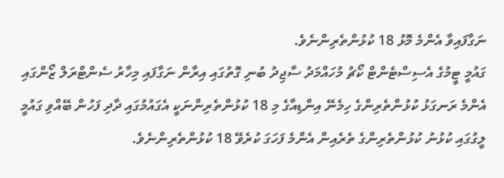ނަގާފައިވާ އެންމެ މޮޅު 18 ކުޅުންތެރިންނެވެ.
ގައުމީ ޓީމުގެ އެސިސްޓެންޓް ކޯޗު މުހައްމަދު ސާޖިދު ބުނި ގޮތުގައި އިރާން ނަގާފައި މިހާރު ސެންޓްރަލް ޒޯންގައި އެންމެ ރަނގަޅު ކުޅުންތެރިންގެ ހިމެނޭ އިންޑިއާގެ މި 18 ކުޅުންތެރިންނަކީ އެގައުމުގައި ދާދި ފަހުން ބޭއްވި ގައުމީ ލީގުގައި ކުޅުނު ކުޅުންތެރިންގެ ތެރެއިން އެންމެ ފަހަގަ ކުރެވޭ 18 ކުޅުންތެރިންނެވެ.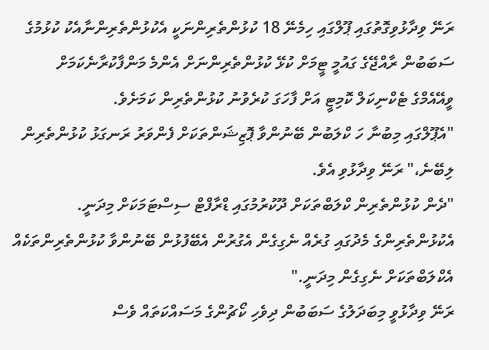ރަނޭ ވިދާޅުވިގޮތުގައި ޕޫލްގައި ހިމެނޭ 18 ކުޅުންތެރިންނަކީ އެކުޅުންތެރިންނާއެކު ކުޅުމުގެ ސަބަބުން ރާއްޖޭގެ ގައުމީ ޓީމަށް ކުޅޭ ކުޅުންތެރިންނަށް އެންމެ މަންފާކުރާނެކަމަށް ވީއޭއެމްގެ ޓެކްނިކަލް ކޮމިޓީ އަށް ފާހަގަ ކުރެވުނު ކުޅުންތެރިން ކަމަށެވެ.
"އެޕޫލްގައި މިބުނާ ހަ ކްލަބުން ބޭނުންވާ ޕޮޒިޝަންތަކަށް ފެންވަރު ރަނގަޅު ކުޅުންތެރިން ލިބޭނެ،" ރަނޭ ވިދާޅުވި އެވެ.
"ދެން ކުޅުންތެރިން ކްލަބްތަކަށް ދޫކުރުމުގައި ޑްރާފްޓް ސިސްޓަމަކަށް މިދަނީ. އެކުޅުންތެރިންގެ މެދުގައި ގުރެއް ނެގިގެން އެގުރުން އެބޭފުޅުން ބޭނުންވާ ކުޅުންތެރިންތަކެއް އެކްލަބްތަކަށް ނެގިގެން މިދަނީ."
ރަނޭ ވިދާޅުވީ މިބަދަލުގެ ސަބަބުން ދިވެހި ކޯޗުންގެ މަސައްކަތައް ވެސް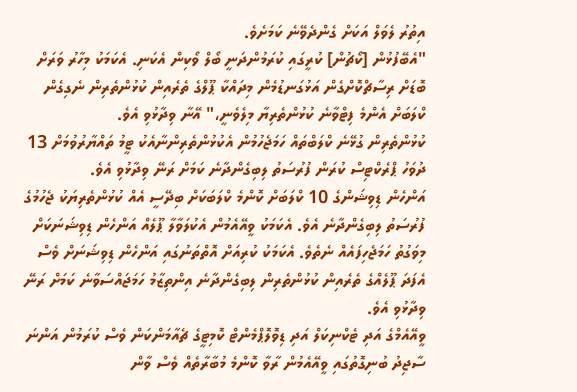އިތުރު ލެވަލް އަކަށް ގެންދެވޭނެ ކަމަށެވެ.
"އެބޭފުޅުން [ކޯޗުން] ކުރީގައި ކުރަމުންދަނީ ބޯލް ވޯކިން އެކަނި. އެކަމަކު މިހާރު ވަރަށް ބޮޑަށް ރިސާޗްކޮށްގެން އަޅުގަނޑުމެން މިދައްކާ ޕޫލްގެ ތެރެއިން ކުޅުންތެރިން ނެގިގެން ކްލަބަށް އެންމެ ފިޓްވާނެ ކުޅުންތެރިޔާ މިލެވެނީ،" އޭނާ ވިދާޅުވި އެވެ.
ކުޅުންތެރިން ގުޅޭނެ ކްލަބްތައް ހަމަޖެހުމުން އެކުޅުންތެރިންނާއެކު ޓީމު ތައްޔާރުވުމަށް 13 ދުވަހު ޕްރެކްޓިސް ކުރަން ފުރުސަތު ލިބިގެންދާނެ ކަމަށް ރަނޭ ވިދާޅުވި އެވެ.
އަންހެން ޑިވިޝަންގެ 10 ކްލަބަށް ކޮންމެ ކްލަބަކަށް ބިދޭސީ އެއް ކުޅުންތެރިޔަކު ޖެހުމުގެ ފުރުސަތު ލިބިގެންދާނެ އެވެ. އެކަމަކު ވީއޭއެމުން އެކުލަވާލާ ޕޫލެއް އަންހެން ޑިވިޝަނަކަށް މިވަގުތު ހަމަޖެހިފައެއް ނެތެވެ. އެކަމަކު ކުރިއަށް އޮތްތަނުގައި އަންހެން ޑިވިޝަނަށް ވެސް އެފަދަ ޕޫލެއްގެ ތެރެއިން ކުޅުންތެރިން ލިބިގެންދާނެ އިންތިޒާމު ހަމަޖައްސަވާނެ ކަމަށް ރަނޭ ވިދާޅުވި އެވެ.
ވީއޭއެމްގެ އަދި ޓެކްނިކަލް އަދި ޑިވޮލޮޕްމެންޓް ކޮމިޓީގެ ޗެއާމަންކަން ވެސް ކުރަމުން އަންނަ ސާޖިދު ބުނިގޮތުގައި ވީއޭއެމުން ރާވާ ކޮންމެ މުބާރާތެއް ވެސް ވާން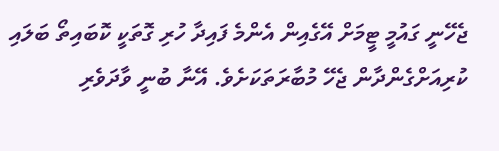ޖެހޭނީ ގައުމީ ޓީމަށް އޭގެއިން އެންމެ ފައިދާ ހުރި ގޮތަކީ ކޮބައިތޯ ބަލައި ކުރިއަށްގެންދާން ޖެހޭ މުބާރަތަކަށެވެ. އޭނާ ބުނީ ވާދަވެރި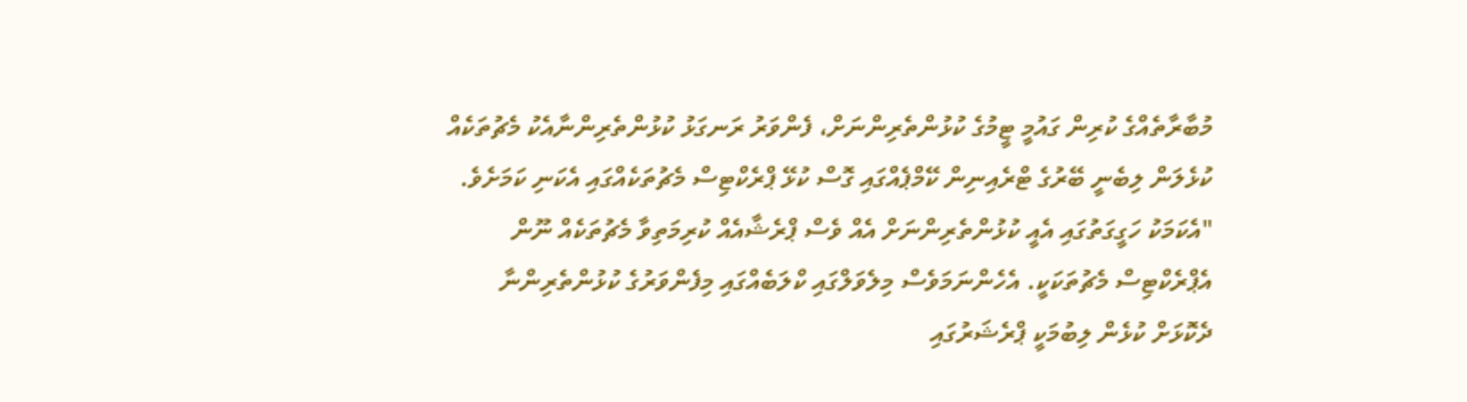މުބާރާތެއްގެ ކުރިން ގައުމީ ޓީމުގެ ކުޅުންތެރިންނަށް، ފެންވަރު ރަނގަޅު ކުޅުންތެރިންނާއެކު މެޗުތަކެއް ކުޅެލަން ލިބެނީ ބޭރުގެ ޓްރެއިނިން ކޭމްޕެއްގައި ގޮސް ކުޅޭ ޕްރެކްޓިސް މެޗުތަކެއްގައި އެކަނި ކަމަށެވެ.
"އެކަމަކު ހަގީގަތުގައި އެއީ ކުޅުންތެރިންނަށް އެއް ވެސް ޕްރެޝާއެއް ކުރިމަތިވާ މެޗުތަކެއް ނޫން އެޕްރެކްޓިސް މެޗުތަކަކީ. އެހެންނަމަވެސް މިލެވަލްގައި ކްލަބެއްގައި މިފެންވަރުގެ ކުޅުންތެރިންނާ ދެކޮޅަށް ކުޅެން ލިބުމަކީ ޕްރެޝަރުގައި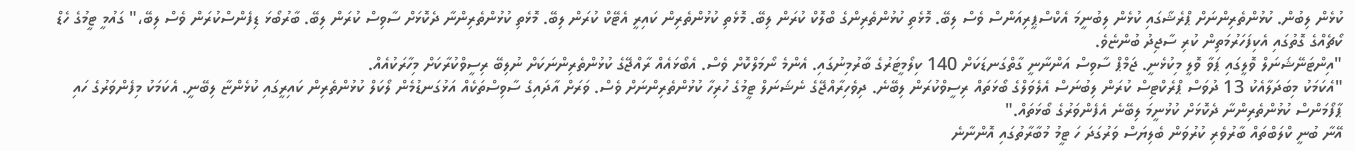ކުޅެން ލިބުން. ކުޅުންތެރިންނަށް ޕްރެޝާގައި ކުޅެން ލިބުނީމަ އެކްސްޕީރިއަންސް ވެސް ލިބޭ. މޮޅެތި ކުޅުންތެރިންގެ ބްލޮކް ކުރަން ލިބޭ. މޮޅެތި ކުޅުންތެރިން ކައިރީ އެޓޭކް ކުރަން ލިބޭ. މޮޅެތި ކުޅުންތެރިންނާ ދެކޮޅަށް ސާވިސް ކުރަން ލިބޭ. ބާރުބޯޅަ ޑިފެންސްކުރަން ވެސް ލިބޭ،" ގައުމީ ޓީމުގެ ހެޑް ކޯޗެއްގެ ގޮތުގައި އެކިފަހަރުމަތިން ކުރި ސާޖިދު ބުންޏެވެ.
"އިންޓަނޭޝަނަލް ވޮލީގައި ޕަވާ ވޮލީ މިކުޅެނީ. ޖަމްޕް ސާވިސް އަންނާނީ ގާތްގަނޑަކަށް 140 ކިލޯމީޓަރުގެ ބާރުމިނުގައި. އެންމެ ނޯމަލްކޮށް ވެސް. އެބޯޅައެއް ރާއްޖޭގެ ކުޅުންތެރިންނަކަށް ނުލިބޭ ރިސީވްކުރާކަށް މިހާރަކުއެއް.
"އެކަމަކު މިބަދަލާއެކު 13 ދުވަސް ޕްރެކްޓިސް ކުރަން ލިބުނަސް އެލެވަލްގެ ބޯޅަތައް ރިސީވްކުރަން ލިބޭނެ. ދިވެހިރާއްޖޭގެ ނެޝަނަލް ޓީމުގެ ހުރިހާ ކުޅުންތެރިންނަށް ވެސް. ވަރަށް އާދައިގެ ސާވިސްތަކެއް އަޅުގަނޑުމެން ލޯކަލް ކުޅުންތެރިން ކައިރީގައި ކުޅެންޏާ ލިބޭނީ. އެކަމަކު މިފެންވަރުގެ ހައި ޕާފޯމަންސް ކުޅުންތެރިންނާ ދެކޮޅަށް ކުޅުނީމަ ލިބޭނެ އެފެންވަރުގެ ބޯޅަތައް."
އޭނާ ބުނީ ކްލަބްތައް ބާރުވެރި ކުރުވަން ބެލިޔަސް ވަރުގަދަ ހަ ޓީމު މުބާރާތުގައި އޮންނާނެ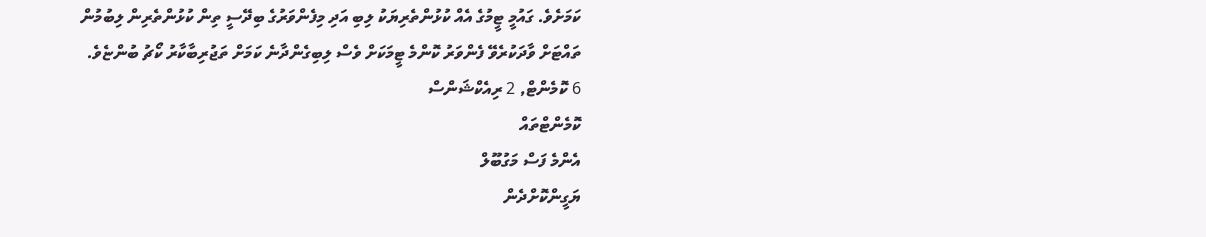ކަމަށެވެ. ގައުމީ ޓީމުގެ އެއް ކުޅުންތެރިޔަކު ލިބި އަދި މިފެންވަރުގެ ބިދޭސީ ތިން ކުޅުންތެރިން ލިބުމުން ތައްޓަށް ވާދަކުރެވޭ ފެންވަރު ކޮންމެ ޓީމަކަށް ވެސް ލިބިގެންދާނެ ކަމަށް ތަޖުރިބާކާރު ކޯޗު ބުންޏެވެ.
6 ކޮމެންޓް, 2 ރިއެކްޝަންސް
ކޮމެންޓްތައް
އެންމެ ފަސް މަގުބޫލް
ޔަގީންކޮށްދެން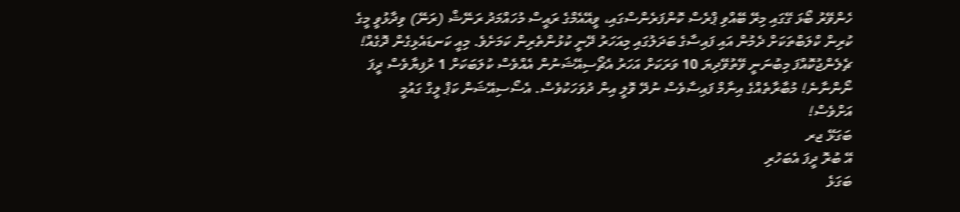ހެންވޭރު ބޯޅަ ގޭގައި މިރޭ ބޭއްވި ޕްރެސް ކޮންފަރެންސްގައި، ވީއޭއެމްގެ ރައީސް މުހައްމަދު ރަނޭޝް (ރަނޭ) ވިދާޅުވީ މީގެ ކުރިން ކްލަބްތަކަށް ދެމުން އައި ފައިސާގެ ބަދަލުގައި މިއަހަރު ދޭނީ ކުޅުންތެރިން ކަމަށެވެ. މިއީ ކަނޑައެޅިގެން ދޮގެއް! ޗެލެންޖުކޮއްފަ މިބުނަނީ ވޭތުވޭދިޔަ 10 ވަރަކަށް އަހަރު އެޗޯސިއޭޝަނުން އެއްވެސް ކުލަބަކަށް 1 ރުފިޔާވެސް ދީފަ ނޯންނާނެ! މުބާރާތެއްގެ އިނާމް ފައިސާވެސް ނުދޭ ވޮލީ އިން ދުވަހަކުވެސް. އެސޯސިއޭޝަން ކަޕް ލީގް ގައުމީ އަށްވެސް!
ބަގަޅޭ ޖރ
އޭ ބުރޮ ދީފަ އެބަހުރި
ބަގަޅެ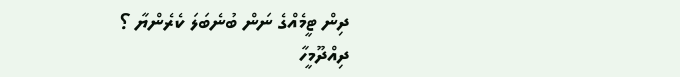ދިން ޓީމެއްގެ ނަން ބުނެބަލަ ކެރެންޔާ ؟
ދިއްދޫމީހާ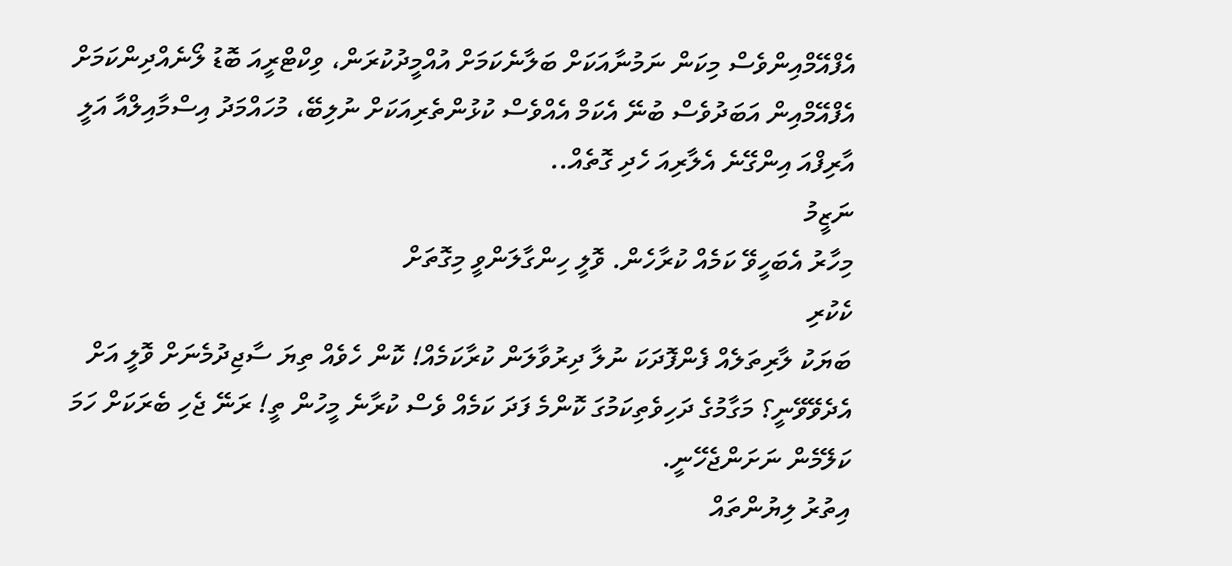އެފްއޭމްއިންވެސް މިކަން ނަމުނާއަކަށް ބަލާނެކަމަށް އުއްމީދުކުރަން، ވިކްޓްރީއަ ބޮޑު ލޯނެއްދިންކަމަށް އެފްއޭމްއިން އަބަދުވެސް ބުނޭ އެކަމް އެއްވެސް ކުޅުންތެރިއަކަށް ނުލިބޭ، މުހައްމަދު އިސްމާއިލްއާ އަލީ އާރިފްއަ އިންގޭނެ އެލާރިއަ ހެދި ގޮތެއް..
ނަޒީމު
މިހާރު އެބަހީވޭ ކަމެއް ކުރާހެން. ވޮލީ ހިންގާލަންވީ މިގޮތަށް
ކެކުރި
ބަޔަކު ލާރިތަލެއް ފެންފޮދަކަ ނުލާ ދިރުވާލަން ކުރާކަމެއް! ކޮން ހެވެއް ތިޔަ ސާޖިދުމެނަށް ވޮލީ އަށް އެދެވޭވޭނީ؟ މަގާމުގެ ދަހިވެތިކަމުގަ ކޮންމެ ފަދަ ކަމެއް ވެސް ކުރާނެ މީހުން ތީ! ރަނޭ ޖެހި ބެރަކަށް ހަމަ ކަލޭމެން ނަށަންޖެހޭނީ.
އިތުރު ލިޔުންތައް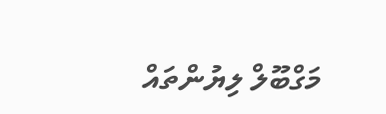މަގްބޫލް ލިޔުންތައް